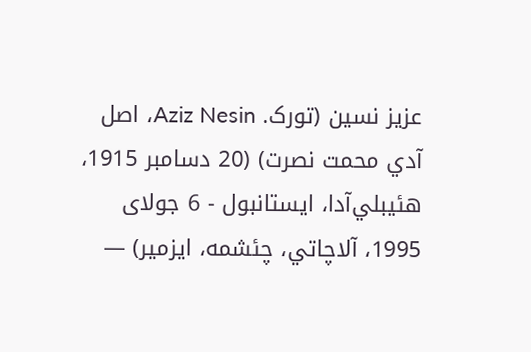عزيز نسین (تورک. Aziz Nesin، اصل آدي محمت نصرت) (20 دسامبر 1915، هئيبلي‌آدا، ايستانبول - 6 جولای 1995، آلاچاتي، چئشمه، ايزمير) —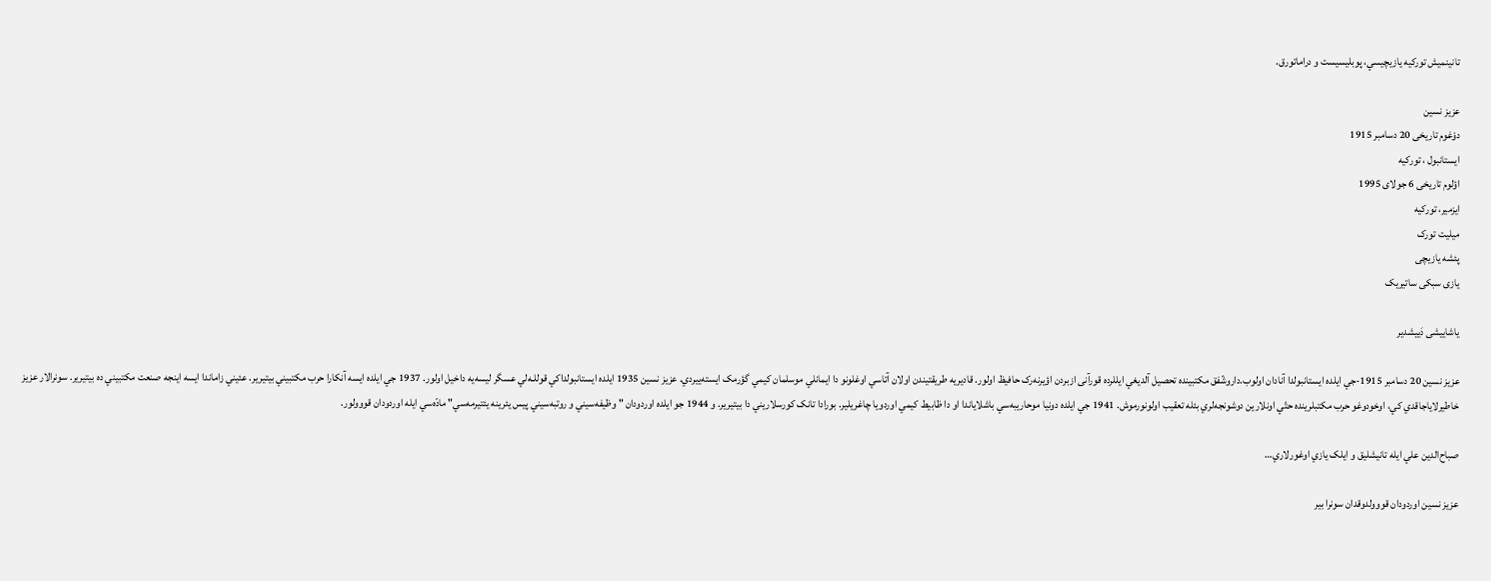تانينميش تورکیه يازيچيسي، پوبليسيست و دراماتورق.

عزیز نسین
دوْغوم تاریخی 20 دسامبر 1915
ایستانبول ، تورکیه
اؤلوم تاریخی 6 جولای 1995
ایزمیر، تورکیه
میلیت تورک
پئشه یازیچی
یازی سبکی ساتیریک

یاشاییشی دَییشدیر

عزيز نسین 20 دسامبر 1915-جي ايلده ايستانبولدا آنادان اولوب.داروشّفق مکتبينده تحصيل آلديغي ايللرده قورآنی ازبردن اؤيرنه‌رک حافیظ اولور. قاديريه طريقتيندن اولان آتاسي اوغلونو دا ايمانلي موسلمان کيمي گؤرمک ايسته‌ييردي. عزيز نسین 1935 ايلده ايستانبولداکي قوللـه‌لي عسگر لیسه‌یه داخيل اولور. 1937 جي ايلده ايسه آنکارا حرب مکتبيني بيتيرير. عئيني زاماندا ايسه اينجه صنعت مکتبيني ده بيتيرير. سونرالار عزيز خاطيرلاياجاقدي کي، اوخودوغو حرب مکتبلرينده حتّي اونلارين دوشونجه‌لري بئله تعقيب اولونورموش. 1941 جي ايلده دونيا موحاريبه‌سي باشلاياندا او دا ظابيط کيمي اوردويا چاغريلير. بورادا تانک کورسلاريني دا بيتيرير. و 1944 جو ايلده اوردودان " وظيفه‌سيني و روتبه‌سيني پيس يئرينه يئتيرمه‌سي" مادّه‌سي ايله اوردودان قووولور.

صباح‌الدين علي ايله تانيشليق و ايلک يازي اوغورلاري…

عزيز نسین اوردودان قووولدوقدان سونرا بير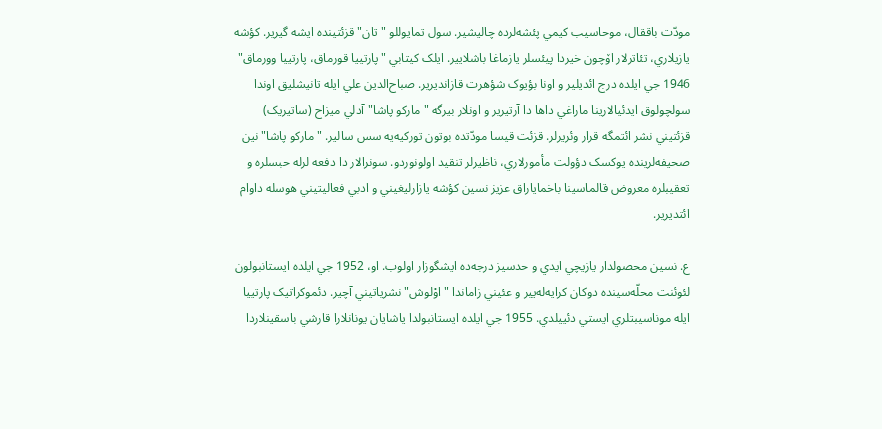مودّت باققال، موحاسيب کيمي پئشه‌لرده چاليشير. سول تمايوللو "تان" قزئتينده ايشه گيرير. کؤشه يازيلاري، تئاترلار اۆچون خيردا پيئسلر يازماغا باشلايير. ايلک کيتابي "پارتييا قورماق، پارتييا وورماق" 1946 جي ايلده درج ائديلير و اونا بؤيوک شؤهرت قازانديرير. صباح‌الدين علي ايله تانيشليق اوندا سولچولوق ايدئيالارينا ماراغي داها دا آرتيرير و اونلار بيرگه "مارکو پاشا"آدلي ميزاح (ساتيريک) قزئتيني نشر ائتمگه قرار وئريرلر. قزئت قيسا مودّتده بوتون تورکيه‌يه سس سالير. "مارکو پاشا"نين صحيفه‌لرينده يوکسک دؤولت مأمورلاري، ناظيرلر تنقيد اولونوردو. سونرالار دا دفعه لرله حبسلره و تعقيبلره معروض قالماسينا باخماياراق عزيز نسین کؤشه يازارليغيني و ادبي فعاليتيني هوسله داوام ائتديرير.

ع. نسین محصولدار يازيچي ايدي و حدسيز درجه‌ده ايشگوزار اولوب. او، 1952 جي ايلده ايستانبولون لئوئنت محلّه‌سينده دوکان کرایه‌له‌ییر و عئيني زاماندا "اوْلوش" نشرياتيني آچير. دئموکراتيک پارتييا ايله موناسيبتلري ايستي دئييلدي. 1955 جي ايلده ايستانبولدا ياشايان يونانلارا قارشي باسقينلاردا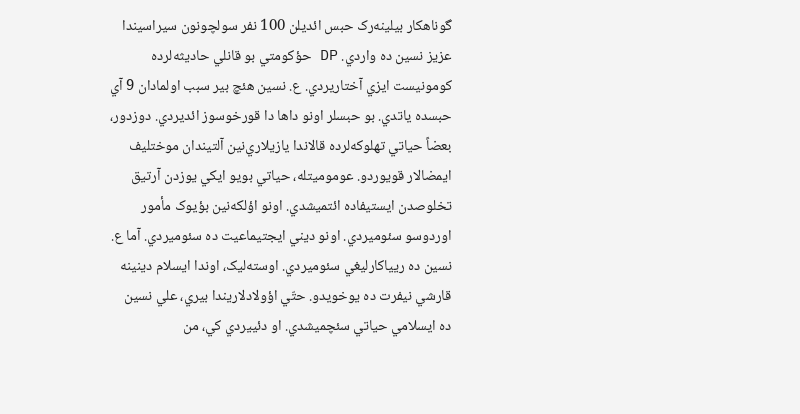گوناهکار بيلينه‌رک حبس ائديلن 100 نفر سولچونون سيراسيندا عزيز نسین ده واردي. DP حؤکومتي بو قانلي حاديثه‌لرده کومونيست ايزي آختاريردي. ع. نسین هئچ بير سبب اولمادان 9 آي حبسده ياتدي. بو حبسلر اونو داها دا قورخوسوز ائديردي. دوزدور، بعضاً حياتي تهلوکه‌لرده قالاندا يازيلاري‌نين آلتيندان موختليف ايمضالار قويوردو. عوموميتله، حياتي بويو ايکي يوزدن آرتيق تخلوصدن ايستيفاده ائتميشدي. اونو اؤلکه‌نين بؤيوک مأمور اوردوسو سئوميردي. اونو ديني ايجتيماعيت ده سئوميردي. آما ع. نسین ده ريياکارليغي سئوميردي. اوسته‌ليک، اوندا ايسلام دينينه قارشي نيفرت ده يوخويدو. حتّي اؤولادلاريندا بيري، علي نسین ده ايسلامي حياتي سئچميشدي. او دئييردي کي، من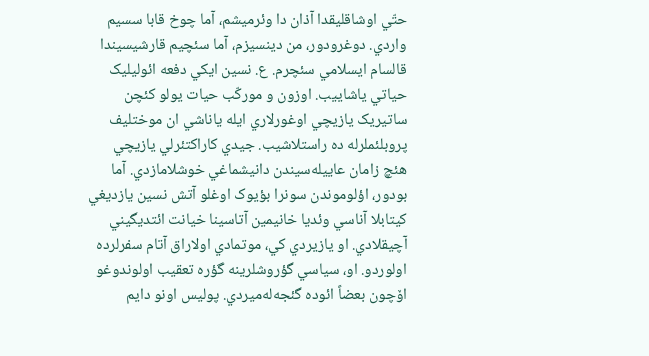حتّي اوشاقليقدا آذان دا وئرميشم، آما چوخ قابا سسيم واردي. دوغرودور، من دينسيزم، آما سئچيم قارشيسيندا قالسام ايسلامي سئچرم. ع. نسین ايکي دفعه ائوليليک حياتي ياشاييب. اوزون و مورکّب حيات يولو کئچن ساتيريک يازيچي اوغورلاري ايله ياناشي ان موختليف پروبلئملرله ده راستلاشيب. جيدي کاراکتئرلي يازيچي هئچ زامان عاييله‌سيندن دانيشماغي خوشلامازدي. آما بودور، اؤلوموندن سونرا بؤيوک اوغلو آتش نسین يازديغي کيتابلا آناسي وئديا خانيمين آتاسينا خيانت ائتديگيني آچيقلادي. او يازيردي کي، موتمادي اولاراق آتام سفرلرده اولوردو. او، سياسي گؤروشلرينه گؤره تعقيب اولوندوغو اۆچون بعضاً ائوده گئجه‌له‌ميردي. پوليس اونو دايم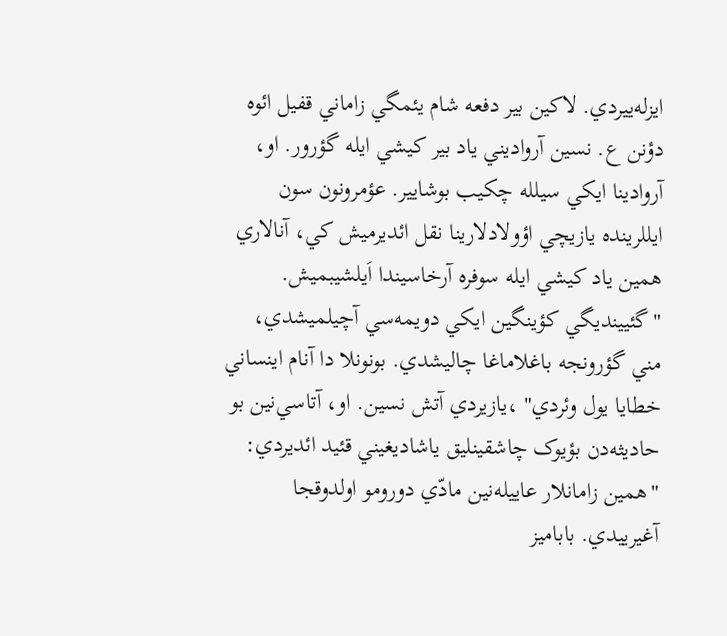ايزله‌ييردي. لاکين بير دفعه شام يئمگي زاماني قفيل ائوه دؤنن ع. نسین آرواديني ياد بير کيشي ايله گؤرور. او، آروادينا ايکي سيلله چکيب بوشايير. عؤمرونون سون ايللرينده يازيچي اؤولادلارينا نقل ائديرميش کي، آنالاري همين ياد کيشي ايله سوفره آرخاسيندا اَيلشيبميش. "گئيينديگي کؤينگين ايکي دويمه‌سي آچيلميشدي، مني گؤرونجه باغلاماغا چاليشدي. بونونلا دا آنام اينساني خطايا يول وئردي" ،يازيردي آتش نسین. او، آتاسي‌نين بو حاديثه‌دن بؤيوک چاشقينليق ياشاديغيني قئيد ائديردي: "همين زامانلار عاييله‌نين مادّي دورومو اولدوقجا آغيرييدي. باباميز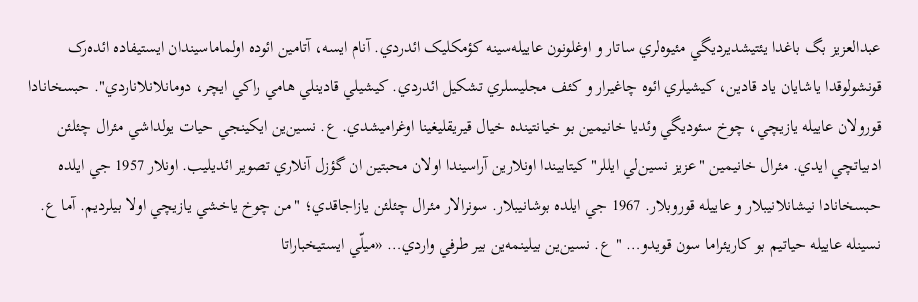عبدالعزيز بگ باغدا يئتيشديرديگي مئيوه‌لري ساتار و اوغلونون عاييله‌سينه کؤمکليک ائدردي. آنام ايسه، آتامين ائوده اولماماسيندان ايستيفاده ائده‌رک قونشولوقدا ياشايان ياد قادين، کيشيلري ائوه چاغيرار و کئف مجليسلري تشکيل ائدردي. کيشيلي قادينلي هامي راکي ايچر، دومانلانلاناردي". حبسخانادا قورولان عاييله يازيچي، چوخ سئوديگي وئديا خانيمين بو خيانتينده خيال قيريقليغينا اوغراميشدي. ع. نسین‌ين ايکينجي حيات يولداشي مئرال چئلئن ادبياتچي ايدي. مئرال خانيمين "عزيز نسین‌لي ايللر" کيتابيندا اونلارين آراسيندا اولان محبتين ان گؤزل آنلاري تصوير ائديليب. اونلار 1957 جي ايلده حبسخانادا نيشانلانيبلار و عاييله قوروبلار. 1967 جي ايلده بوشانيبلار. سونرالار مئرال چئلئن يازاجاقدي؛ "من چوخ ياخشي يازيچي اولا بيلرديم. آما ع. نسینله عاييله حياتيم بو کاريئراما سون قويدو… " ع. نسین‌ين بيلينمه‌ين بير طرفي واردي… «ميلّي ايستيخباراتا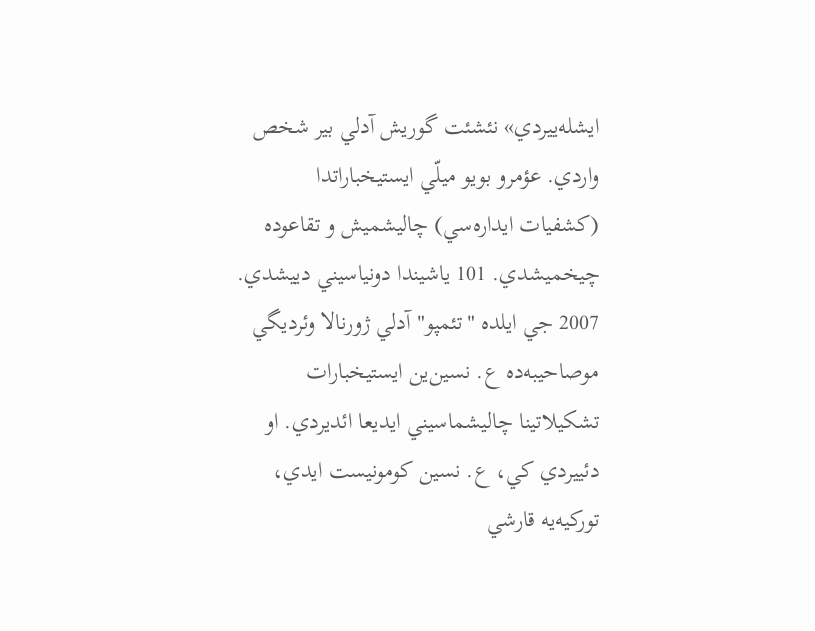ايشله‌ييردي» نئشئت گوريش آدلي بير شخص واردي. عؤمرو بويو ميلّي ايستيخباراتدا (کشفيات ايداره‌سي) چاليشميش و تقاعوده چيخميشدي. 101 ياشيندا دونياسيني دييشدي. 2007 جي ايلده "تئمپو" آدلي ژورنالا وئرديگي موصاحيبه‌ده ع. نسین‌ين ايستيخبارات تشکيلاتينا چاليشماسيني ايديعا ائديردي. او دئييردي کي، ع. نسین کومونيست ايدي، تورکيه‌يه قارشي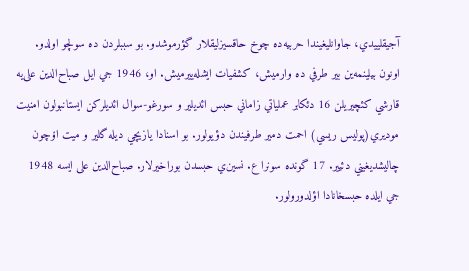آجيقلييدي، جاوانليغيندا حربيه‌ده چوخ حاقسيزليقلار گؤرموشدو. بو سببلردن ده سولچو اولدو. اونون بيلينمه‌ين بير طرفي ده وارميش، کشفيات ايشله‌ييرميش. او، 1946 جي ايل صباح‌الدین علی‌يه قارشي کئچيريلن 16 دئکابر عملياتي زاماني حبس ائديلير و سورغو-سوال ائديلرکن ايستانبولون امنيت موديري(پوليس ريسي) احمت دمير طرفيندن دؤيولور. بو اسنادا يازيچي ديله گلير و ميت اۆچون چاليشديغيني دئيير. 17 گونده سونرا ع. نسین‌ي حبسدن بوراخيرلار. صباح‌الدین علی‌ ايسه 1948 جي ايلده حبسخانادا اؤلدورولور.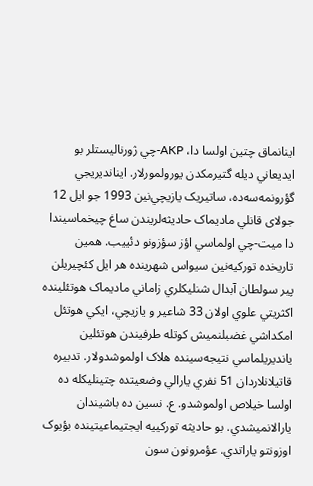اينانماق چتين اولسا دا، AKP-چي ژورناليستلر بو ايديعاني ديله گتيرمکدن يورولمورلار. اينانديريجي گؤرونمه‌سه‌ده، ساتيريک يازيچي‌نين 1993 جو ايل 12 جولای قانلي ماديماک حاديثه‌لريندن ساغ چيخماسيندا دا ميت-چي اولماسي اؤز سؤزونو دئييب. همين تاريخده تورکيه‌نين سيواس شهرينده هر ايل کئچيريلن پير سولطان آبدال شنليکلري زاماني ماديماک هوتئلينده اکثريتي علوي اولان 33 شاعير و يازيچي، ايکي هوتئل امکداشي غضبلنميش کوتله طرفيندن هوتئلين يانديريلماسي نتيجه‌سينده هلاک اولموشدولار. تدبيره قاتيلانلاردان 51 نفري يارالي وضعيتده چتينليکله ده اولسا خيلاص اولموشدو. ع. نسین ده باشيندان يارالانميشدي. بو حاديثه تورکييه ايجتيماعيتينده بؤيوک اوزونتو ياراتدي. عؤمرونون سون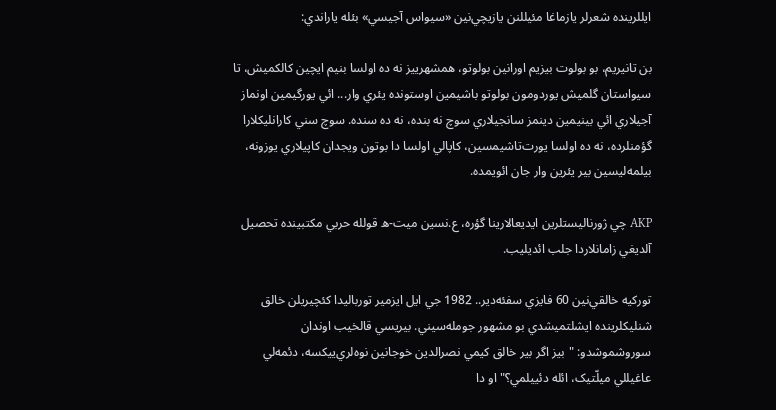ايللرينده شعرلر يازماغا مئيللنن يازيچي‌نين «سيواس آجيسي» بئله ياراندي:

بن تانيريم، بو بولوت بيزيم اورانين بولوتو، همشهرييز نه ده اولسا بنيم ايچين کالکميش، تا سيواستان گلميش يوردومون بولوتو باشيمين اوستونده يئري وار... ائي يورگيمين اونماز آجيلاري ائي بينيمين دينمز سانجيلاري سوچ نه بنده، نه ده سنده. سوچ سني کارانليکلارا گؤمنلرده، نه ده اولسا يورت‌تاشيمسين، کاپالي اولسا دا بوتون ويجدان کاپيلاري يوزونه، بيلمه‌ليسين بير يئرين وار جان ائويمده.

AKP چي ژورناليستلرين ايديعالارينا گؤره، ع.نسین ميت-ه قولله حربي مکتبينده تحصيل آلديغي زامانلاردا جلب ائديليب.

تورکيه خالقي‌نين 60 فايزي سفئه‌دير.. 1982 جي ايل ايزمير تورباليدا کئچيريلن خالق شنليکلرينده ايشلتميشدي بو مشهور جومله‌سيني. بيريسي قالخيب اوندان سوروشموشدو: "بيز اگر بير خالق کيمي نصرالدين خوجانين نوه‌لري‌یيکسه، دئمه‌لي عاغيللي ميلّتيک، ائله دئييلمي؟" او دا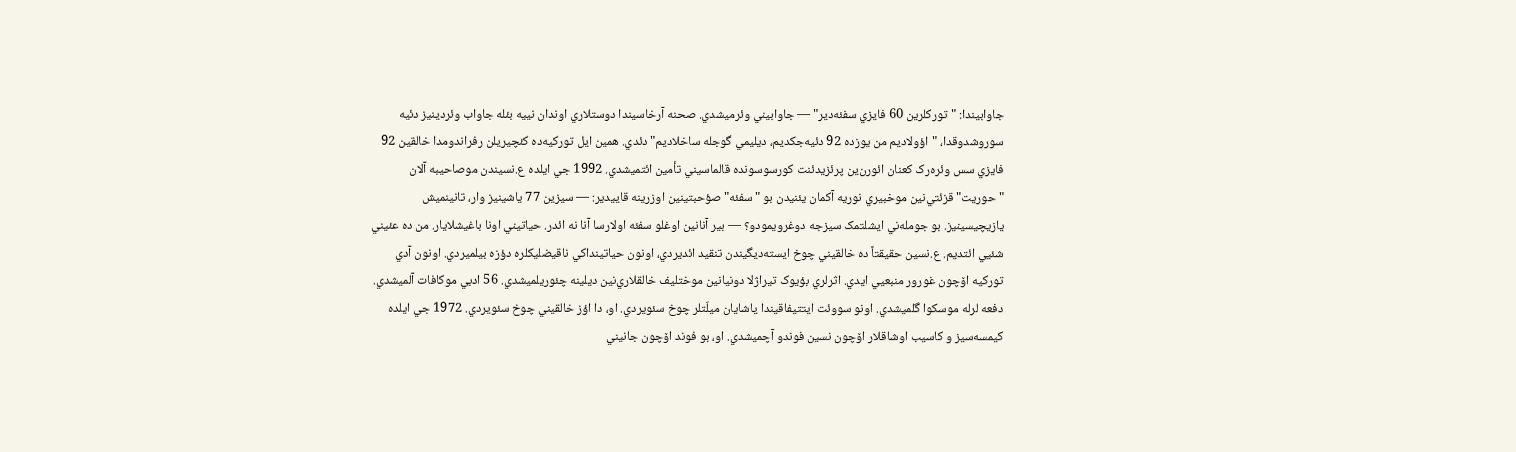جاوابيندا: "تورکلرين 60 فايزي سفئه‌دير" — جاوابيني وئرميشدي. صحنه آرخاسيندا دوستلاري اوندان نييه بئله جاواب وئردينيز دئيه سوروشدوقدا، "اؤولاديم من يوزده 92 دئيه‌جکديم، ديليمي گوجله ساخلاديم" دئدي. همين ايل تورکيه‌ده کئچيريلن رفراندومدا خالقين 92 فايزي سس وئره‌رک کعنان ائورن‌ين پرئزيدئنت کورسوسونده قالماسيني تأمين ائتميشدي. 1992 جي ايلده ع.نسیندن موصاحيبه آلان "حوریت" قزئتي‌نين موخبيري نوريه آکمان يئنيدن بو "سفئه" صؤحبتينين اوزرينه قاييدير: — سيزين 77 ياشينيز وار، تانينميش يازيچيسينيز. بو جومله‌ني ايشلتمک سيزجه دوغرويمودو؟ — بير آنانين اوغلو سفئه اولارسا آنا نه ائدر. حياتيني اونا باغيشلايار. من ده عئيني شئيي ائتديم. ع.نسین حقيقتاً ده خالقيني چوخ ايسته‌ديگيندن تنقيد ائديردي، اونون حياتينداکي ناقيضليکلره دؤزه بيلميردي. اونون آدي تورکيه اۆچون غورور منبعيي ايدي. اثرلري بؤيوک تيراژلا دونيانين موختليف خالقلاري‌نين ديلينه چئوريلميشدي. 56 ادبي موکافات آلميشدي. دفعه لرله موسکوا گلميشدي. اونو سووئت ايتتيفاقيندا ياشايان ميلّتلر چوخ سئويردي. او، دا اؤز خالقيني چوخ سئويردي. 1972 جي ايلده کيمسه‌سيز و کاسيب اوشاقلار اۆچون نسین فوندو آچميشدي. او، بو فوند اۆچون جانيني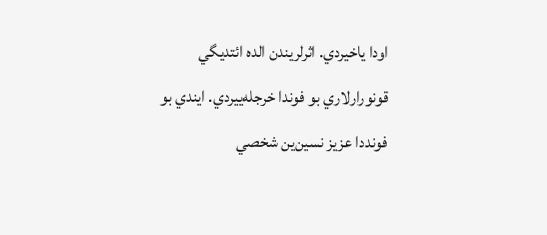اودا ياخيردي. اثرلريندن الده ائتديگي قونورارلاري بو فوندا خرجله‌ييردي. ايندي بو فونددا عزيز نسین‌ين شخصي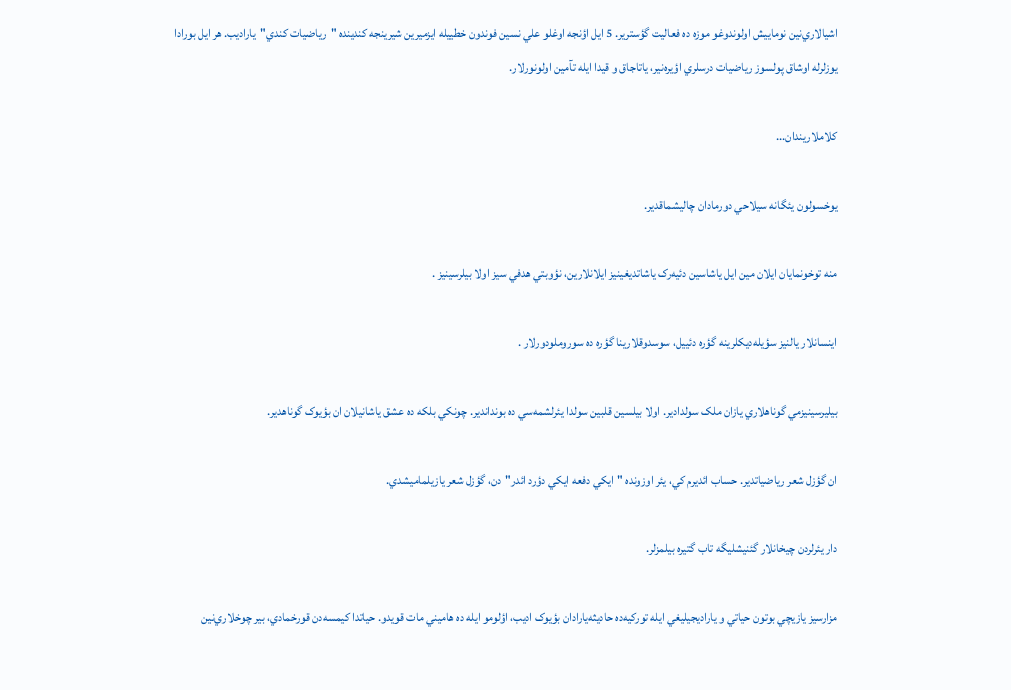اشيالاري‌نين نوماييش اولوندوغو موزه ده فعاليت گؤسترير. 5 ايل اؤنجه اوغلو علي نسین فوندون خطييله ايزميرين شيرينجه کندينده "رياضيات کندي"ياراديب. هر ايل بورادا يوزلرله اوشاق پولسوز رياضيات درسلري اؤيره‌نير، ياتاجاق و قيدا ايله تآمين اولونورلار.

کلاملاريندان...

يوخسولون يئگانه سيلاحي دورمادان چاليشماقدير.

منه توخونمايان ايلان مين ايل ياشاسين دئيه‌رک ياشاتديغينيز ايلانلارين، نؤوبتي هدفي سيز اولا بيلرسينيز .

اينسانلار يالنيز سؤيله‌ديکلرينه گؤره دئييل، سوسدوقلارينا گؤره ده سوروملودورلار .

بيليرسينيزمي گوناهلاري يازان ملک سولدادير. اولا بيلسين قلبين سولدا يئرلشمه‌سي ده بونداندير. چونکي بلکه ده عشق ياشانيلان ان بؤيوک گوناهدير.

ان گؤزل شعر رياضياتدير. حساب ائديرم کي، يئر اوزونده "ايکي دفعه ايکي دؤرد ائدر"دن، گؤزل شعر يازيلماميشدي.

دار يئرلردن چيخانلار گئنيشليگه تاب گتيره بيلمزلر.

مزارسيز يازيچي بوتون حياتي و ياراديجيليغي ايله تورکيه‌ده حاديثه‌يارادان بؤيوک اديب، اؤلومو ايله ده هاميني مات قويدو. حياتدا کيمسه‌دن قورخمادي، بير چوخلاري‌نين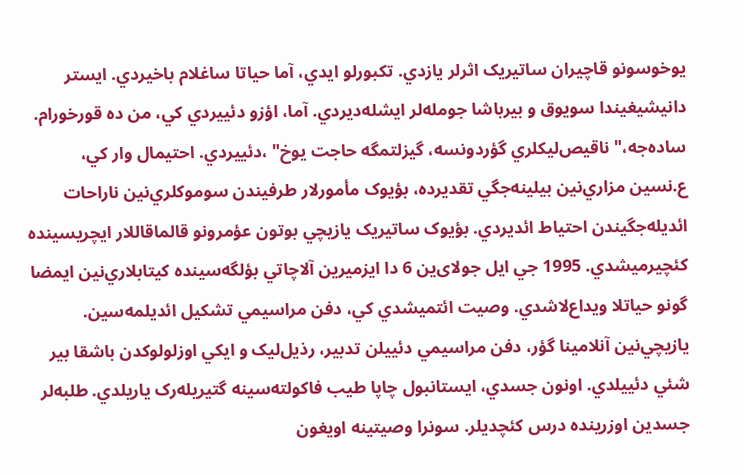يوخوسونو قاچيران ساتيريک اثرلر يازدي. تکبورلو ايدي، آما حياتا ساغلام باخيردي. ايستر دانيشيغيندا سويوق و بيرباشا جومله‌لر ايشله‌ديردي. آما، اؤزو دئييردي کي، من ده قورخورام. ساده‌جه،" ناقيص‌ليکلري گؤردونسه، گيزلتمگه حاجت يوخ" ،دئييردي. احتيمال وار کي، ع.نسین مزاري‌نين بيلينه‌جگي تقديرده، بؤيوک مأمورلار طرفيندن سوموکلري‌نين ناراحات ائديله‌جگيندن احتياط ائديردي. بؤيوک ساتيريک يازيچي بوتون عؤمرونو قالماقاللار ايچريسينده کئچيرميشدي. 1995 جي ايل جولای‌ین 6 دا ايزميرين آلاچاتي بؤلگه‌سينده کيتابلاري‌نين ايمضا گونو حياتلا ويداع‌لاشدي. وصيت ائتميشدي کي، دفن مراسيمي تشکيل ائديلمه‌سين. يازيچي‌نين آنلامينا گؤر، دفن مراسيمي دئييلن تدبير، رذيل‌ليک و ايکي اوزلولوکدن باشقا بير شئي دئييلدي. اونون جسدي، ايستانبول چاپا طيب فاکولته‌سينه گتيريله‌رک ياريلدي. طلبه‌لر جسدين اوزرينده درس کئچديلر. سونرا وصيتينه اويغون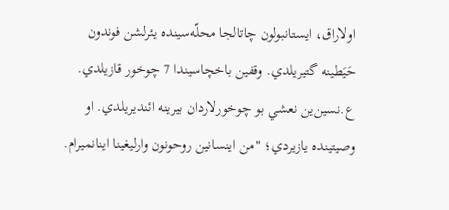اولاراق، ايستانبولون چاتالجا محلّه‌سينده يئرلشن فوندون حَيَطينه گتيريلدي. وقفين باخچاسيندا 7 چوخور قازيلدي. ع.نسین‌ين نعشي بو چوخورلاردان بيرينه ائنديريلدي. او وصيتينده يازيردي؛ "من اينسانين روحونون وارليغينا اينانميرام.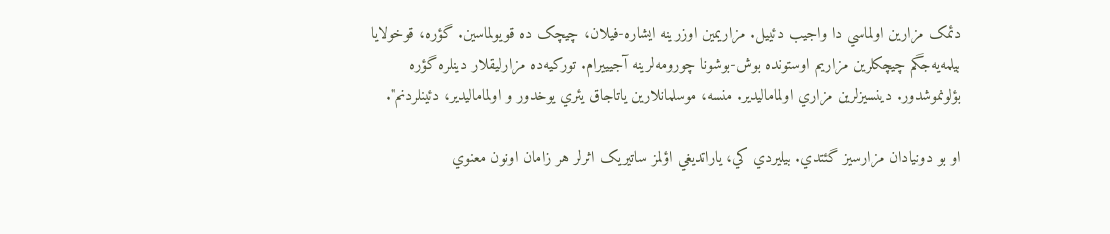دئمک مزارين اولماسي دا واجيب دئييل. مزاريمين اوزرينه ايشاره-فيلان، چيچک ده قويولماسين. گؤره، قوخولايا بيلمه‌یه‌جگم چيچکلرين مزاريم اوستونده بوش-بوشونا چورومه‌لرينه آجيييرام. تورکيه‌ده مزارليقلار دينلره گؤره بؤلونموشدور. دينسيزلرين مزاري اولماماليدير. منسه، موسلمانلارين ياتاجاق يئري يوخدور و اولمامالیدير، دئينلردنم".

او بو دونيادان مزارسيز گئتدي. بيليردي کي، ياراتديغي اؤلمز ساتيريک اثرلر هر زامان اونون معنوي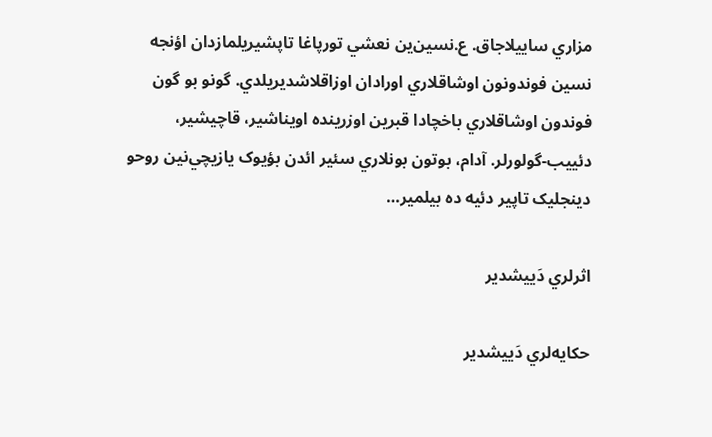مزاري ساييلاجاق. ع.نسین‌ين نعشي تورپاغا تاپشيريلمازدان اؤنجه نسین فوندونون اوشاقلاري اورادان اوزاقلاشديريلدي. گونو بو گون فوندون اوشاقلاري باخچادا قبرين اوزرينده اويناشير، قاچيشير، دئييب-گولورلر. آدام، بوتون بونلاري سئير ائدن بؤيوک يازيچي‌نين روحو دينجليک تاپير دئيه ده بيلمير…

اثرلري دَییشدیر

حکايه‌لري دَییشدیر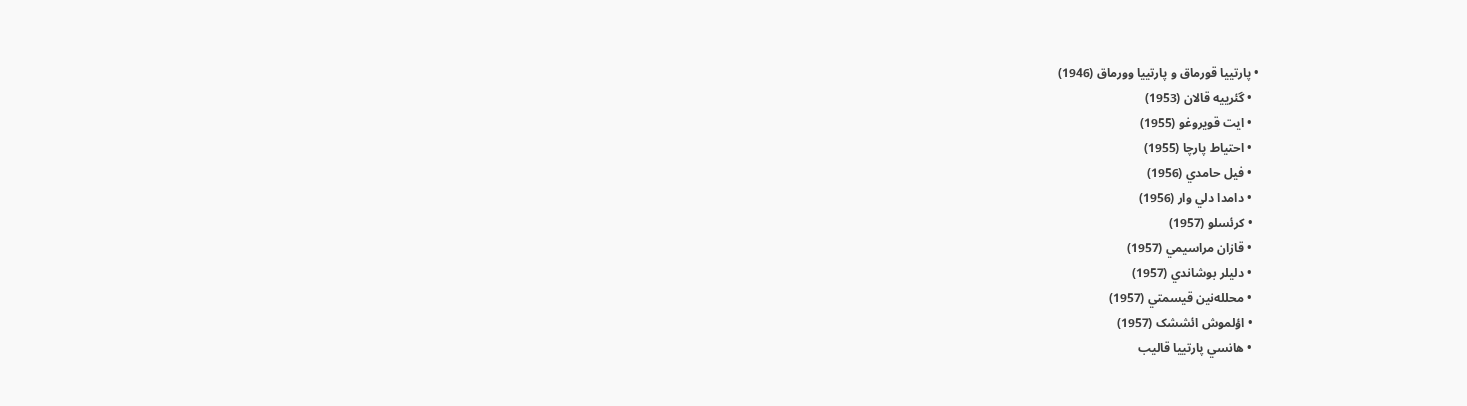• پارتييا قورماق و پارتييا وورماق (1946)
  • گئرييه قالان (1953)
  • ايت قويروغو (1955)
  • احتياط پارچا (1955)
  • فيل حامدي (1956)
  • دامدا دلي وار (1956)
  • کرئسلو (1957)
  • قازان مراسيمي (1957)
  • دليلر بوشاندي (1957)
  • محلله‌نين قيسمتي (1957)
  • اؤلموش ائششک (1957)
  • هانسي پارتييا قاليب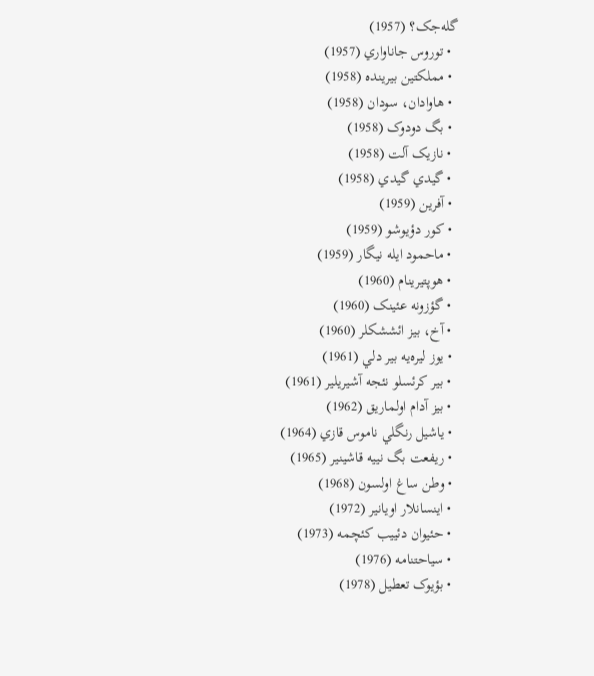گله‌جک؟ (1957)
  • توروس جاناواري (1957)
  • مملکتين بيرينده (1958)
  • هاوادان، سودان (1958)
  • بگ دودوک (1958)
  • نازيک آلت (1958)
  • گيدي گيدي (1958)
  • آفرين (1959)
  • کور دؤيوشو (1959)
  • ماحمود ايله نيگار (1959)
  • هوپتيرينام (1960)
  • گؤزونه عئينک (1960)
  • آخ، بيز ائششکلر (1960)
  • يوز ليره‌يه بير دلي (1961)
  • بير کرئسلو نئجه آشيريلير (1961)
  • بيز آدام اولماريق (1962)
  • ياشيل رنگلي ناموس قازي (1964)
  • ريفعت بگ نييه قاشينير (1965)
  • وطن ساغ اولسون (1968)
  • اينسانلار اويانير (1972)
  • حئيوان دئييب کئچمه (1973)
  • سياحتنامه (1976)
  • بؤيوک تعطیل (1978)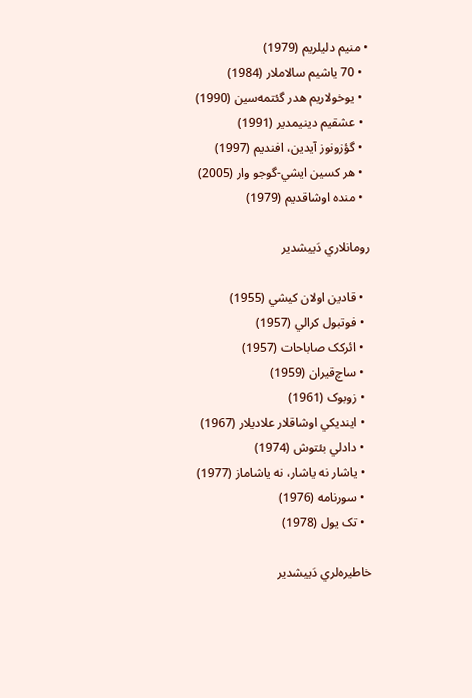• منيم دليلريم (1979)
  • 70 ياشيم سالاملار (1984)
  • يوخولاريم هدر گئتمه‌سين (1990)
  • عشقيم دينيمدير (1991)
  • گؤزونوز آيدين، افنديم (1997)
  • هر کسين ايشي-گوجو وار (2005)
  • منده اوشاقديم (1979)

رومانلاري دَییشدیر

  • قادين اولان کيشي (1955)
  • فوتبول کرالي (1957)
  • ائرکک صاباحات (1957)
  • ساچ‌قيران (1959)
  • زوبوک (1961)
  • اينديکي اوشاقلار علاديلار (1967)
  • دادلي بئتوش (1974)
  • ياشار نه ياشار، نه ياشاماز (1977)
  • سورنامه (1976)
  • تک يول (1978)

خاطيره‌لري دَییشدیر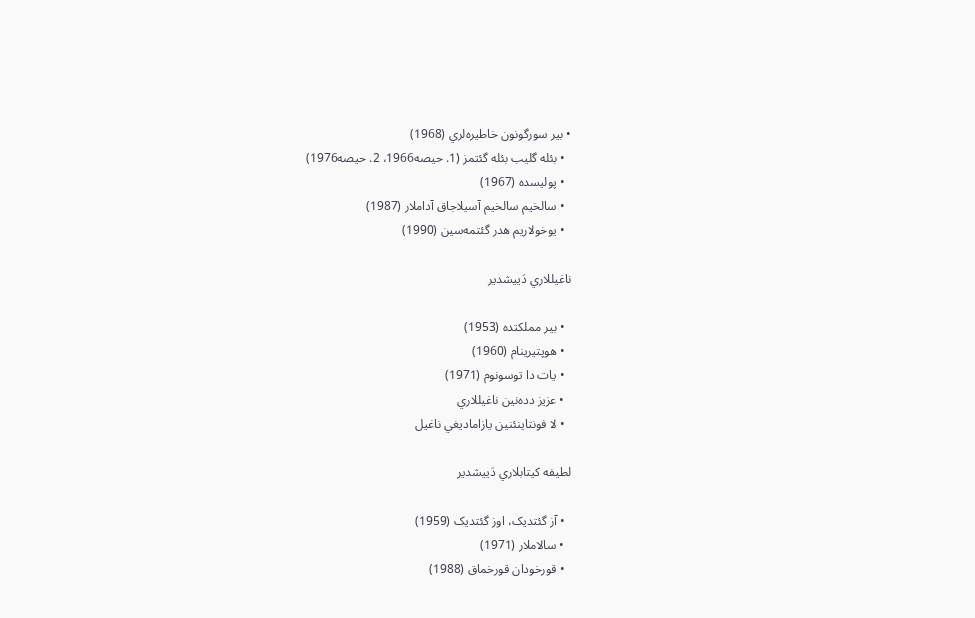• بير سورگونون خاطيره‌لري (1968)
  • بئله گليب بئله گئتمز (1. حيصه1966، 2. حيصه1976)
  • پوليسده (1967)
  • سالخيم سالخيم آسيلاجاق آداملار (1987)
  • يوخولاريم هدر گئتمه‌سين (1990)

ناغيللاري دَییشدیر

  • بير مملکتده (1953)
  • هوپتيرينام (1960)
  • يات دا توسونوم (1971)
  • عزيز دده‌نين ناغيللاري
  • لا فونتاينئنين يازاماديغي ناغيل

لطيفه کيتابلاري دَییشدیر

  • آز گئتديک، اوز گئتديک (1959)
  • سالاملار (1971)
  • قورخودان قورخماق (1988)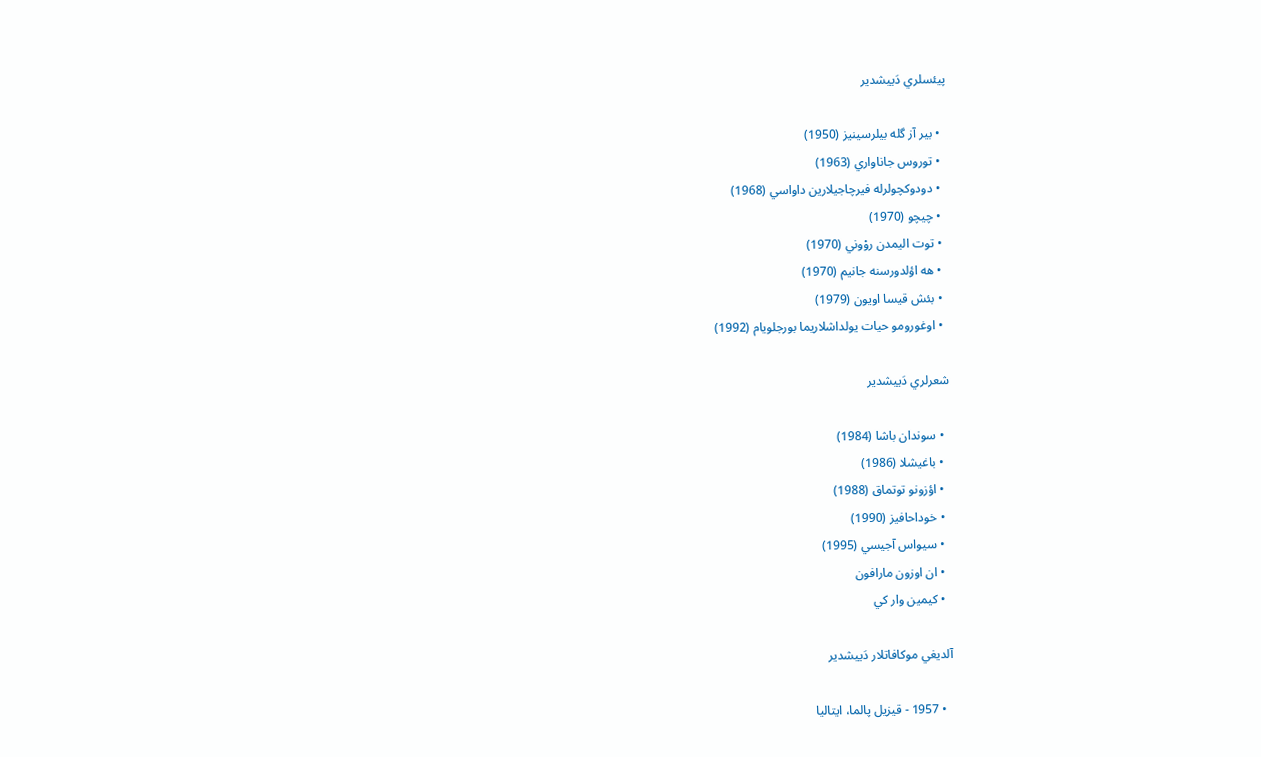پيئسلري دَییشدیر

  • بير آز گله بيلرسينيز (1950)
  • توروس جاناواري (1963)
  • دودوکچولرله فيرچاجيلارين داواسي (1968)
  • چيچو (1970)
  • توت اليمدن روْوني (1970)
  • هه اؤلدورسنه جانيم (1970)
  • بئش قيسا اويون (1979)
  • اوغورومو حيات يولداشلاريما بورجلويام (1992)

شعرلري دَییشدیر

  • سوندان باشا (1984)
  • باغيشلا (1986)
  • اؤزونو توتماق (1988)
  • خوداحافيز (1990)
  • سيواس آجيسي (1995)
  • ان اوزون مارافون
  • کيمين وار کي

آلديغي موکافاتلار دَییشدیر

  • 1957 - قيزيل پالما، ايتاليا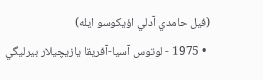(فيل حامدي آدلي اؤيکوسو ایله)
  • 1975 - لوتوس آسیا-آفريقا يازيچيلار بيرليگي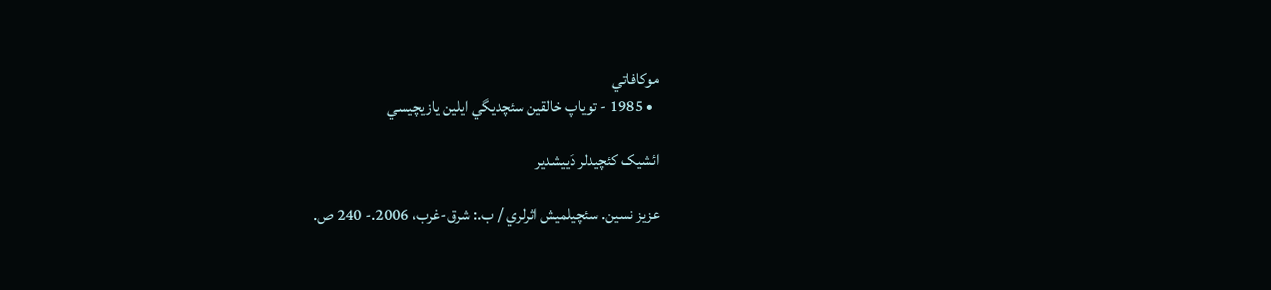موکافاتي
  • 1985 - توياپ خالقين سئچديگي ايلين يازيچيسي

ائشیک کئچيدلر دَییشدیر

عزيز نسین. سئچيلميش اثرلري / ب.: شرق-غرب، 2006.- 240 ص.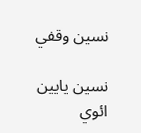نسین وقفي

نسین يايين ائوي